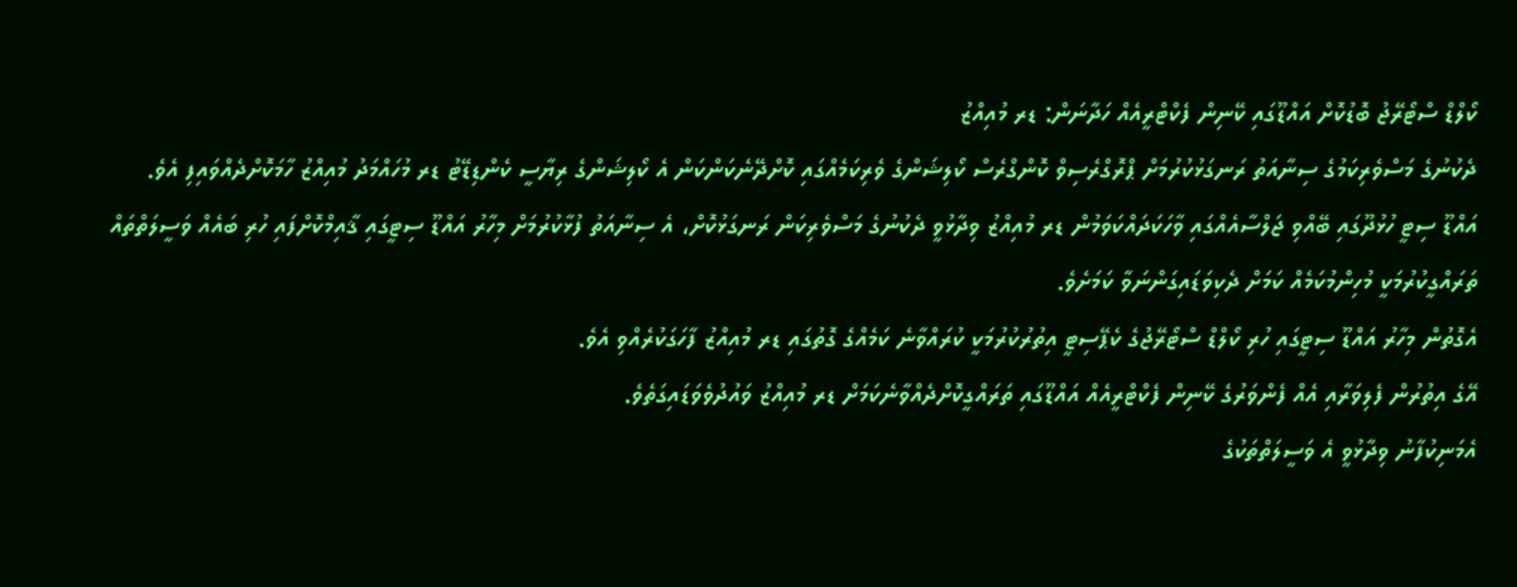ކޯލްޑް ސްޓޯރޭޖު ބޮޑުކޮށް އައްޑޫގައި ކޭނިން ފެކްޓްރީއެއް ހަދާނަން: ޑރ މުއިއްޒު
ދެކުނުގެ މަސްވެރިކަމުގެ ސިނާއަތު ރަނގަޅުކުރުމަށް ޕްރޮގްރެސިވް ކޮންގްރެސް ކޯލިޝަންގެ ވެރިކަމެއްގައި ކޮށްދޭނެކަންކަން އެ ކޯލިޝަންގެ ރިޔާސީ ކެންޑިޑޭޓު ޑރ މުހައްމަދު މުއިއްޒު ހާމަކޮށްދެއްވައިފި އެވެ.
އައްޑޫ ސިޓީ ހުޅުދޫގައި ބޭއްވި ޖަލްސާއެއްގައި ވާހަކަދައްކަވަމުން ޑރ މުއިއްޒު ވިދާޅުވީ ދެކުނުގެ މަސްވެރިކަން ރަނގަޅުކޮށް، އެ ސިނާއަތު ފުޅާކުރުމަށް މިހާރު އައްޑޫ ސިޓީގައި ޤާއިމްކޮށްފައި ހުރި ބައެއް ވަސީލަތްތައް ތަރައްގީކުރުމަކީ މުހިންމުކަމެއް ކަމަށް ދެކިވަޑައިގަންނަވާ ކަމަށެވެ.
އެގޮތުން މިހާރު އައްޑޫ ސިޓީގައި ހުރި ކޯލްޑް ސްޓޯރޭޖުގެ ކެޕޭސިޓީ އިތުރުކުރުމަކީ ކުރައްވާނެ ކަމެއްގެ ގޮތުގައި ޑރ މުއިއްޒު ފާހަގަކުރެއްވި އެވެ.
އޭގެ އިތުރުން ފެލިވަރާއި އެއް ފެންވަރުގެ ކޭނިން ފެކްޓްރީއެއް އައްޑޫގައި ތަރައްގީކޮށްދެއްވާނެކަމަށް ޑރ މުއިއްޒު ވައުދުވެވަޑައިގަތެވެ.
އެމަނިކުފާނު ވިދާޅުވީ އެ ވަސީލަތްތަކުގެ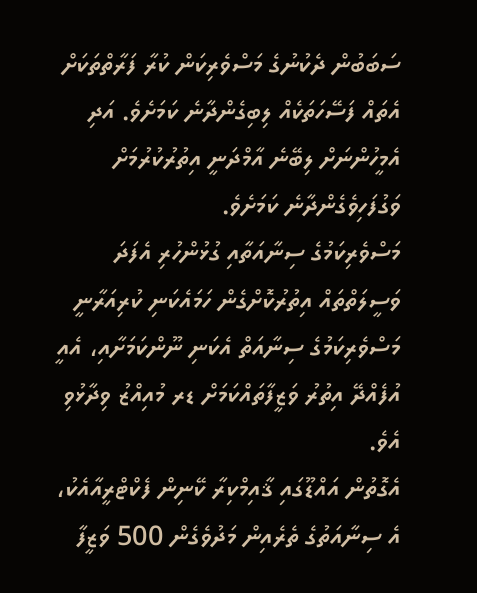ސަބަބުން ދެކުނުގެ މަސްވެރިކަން ކުރާ ފަރާތްތަކަށް އެތައް ފަސޭހަތަކެއް ލިބިގެންދާނެ ކަމަށެވެ. އަދި އެމީހުންނަށް ލިބޭނެ އާމްދަނީ އިތުރުކުރުމަށް ވަގުފަހިވެގެންދާނެ ކަމަށެވެ.
މަސްވެރިކަމުގެ ސިނާއަތާއި ގުޅުންހުރި އެފަދަ ވަސީލަތްތައް އިތުރުކޮށްގެން ހަމައެކަނި ކުރިއަރާނީ މަސްވެރިކަމުގެ ސިނާއަތް އެކަނި ނޫންކަމަށާއި، އެއީ އުފެއްދޭ އިތުރު ވަޒީފާތައްކަމަށް ޑރ މުއިއްޒު ވިދާޅުވި އެވެ.
އެގޮތުން އައްޑޫގައި ޤާއިމްކިރާ ކޭނިން ފެކްޓްރީއާއެކު، އެ ސިނާއަތުގެ ތެރެއިން މަދުވެގެން 500 ވަޒީފާ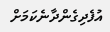އުފެދިގެންދާނެކަމަށް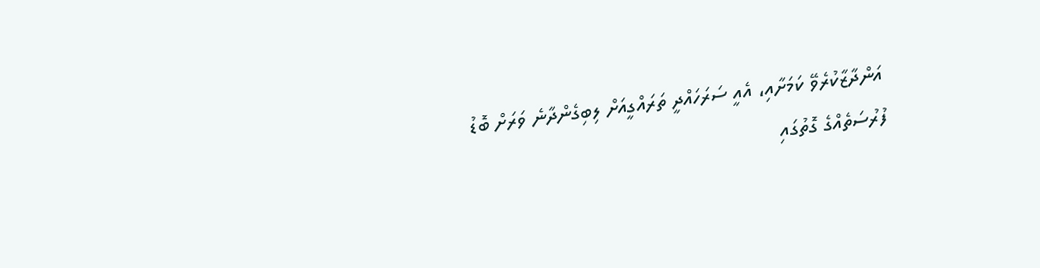އަންދާޒާކުރެވޭ ކަމަށާއި، އެއީ ސަރަހައްދީ ތަރައްގީއަށް ލިބިގެންދާނެ ވަރަށް ބޮޑު ފުރުސަތެއްގެ ގޮތުގައި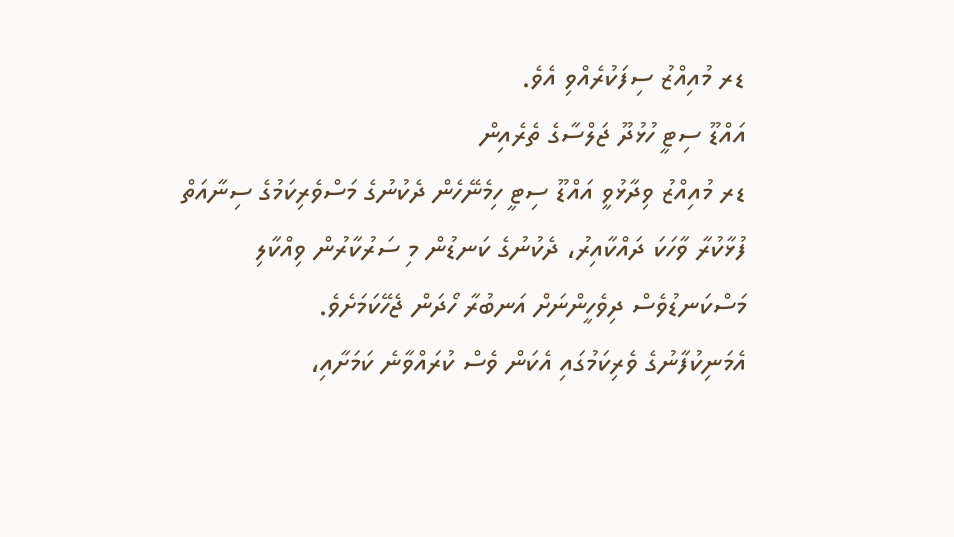ޑރ މުއިއްޒު ސިފަކުރެއްވި އެވެ.
އައްޑޫ ސިޓީ ހުޅުދޫ ޖަލްސާގެ ތެރެއިން
ޑރ މުއިއްޒު ވިދާޅުވީ އައްޑޫ ސިޓީ ހިމެނޭހެން ދެކުނުގެ މަސްވެރިކަމުގެ ސިނާއަތް ފުޅާކުރާ ވާހަކަ ދައްކާއިރު، ދެކުނުގެ ކަނޑުން މި ސަރުކާރުން ވިއްކާލި މަސްކަނޑުވެސް ދިވެހީންނަށް އަނބުރާ ހޯދަން ޖެހޭކަމަށެވެ.
އެމަނިކުފާނުގެ ވެރިކަމުގައި އެކަން ވެސް ކުރައްވާނެ ކަމަށާއި،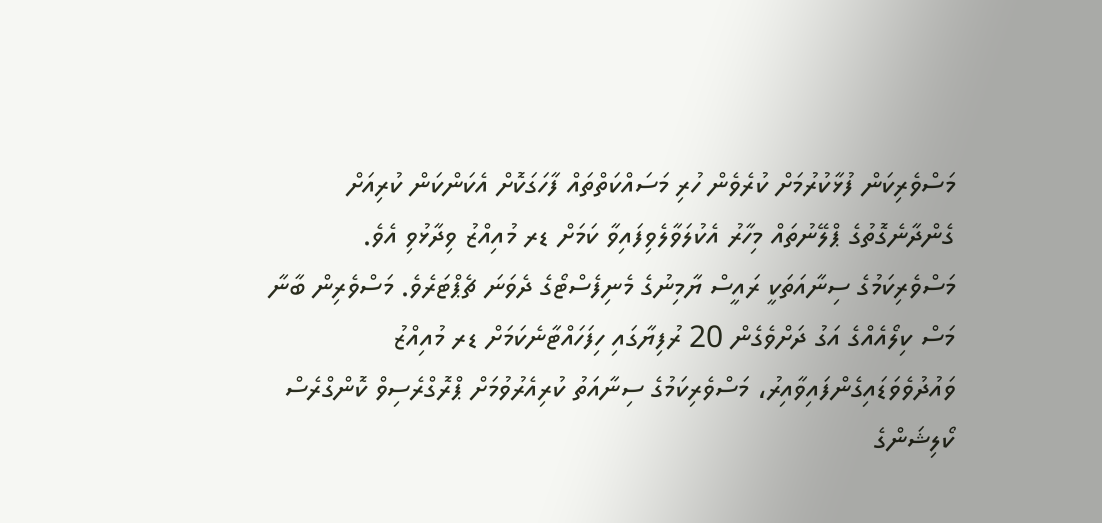މަސްވެރިކަން ފުޅާކުރުމަށް ކުރެވެން ހުރި މަސައްކަތްތައް ފާހަގަކޮށް އެކަންކަން ކުރިއަށް ގެންދާނެގޮތުގެ ޕްލޭނުތައް މިހާރު އެކުލަވާލެވިފައިވާ ކަމަށް ޑރ މުއިއްޒު ވިދާޅުވި އެވެ.
މަސްވެރިކަމުގެ ސިނާއަތަކީ ރައީސް ޔާމިނުގެ މެނިފެސްޓޯގެ ދެވަނަ ޗެޕްޓަރެވެ. މަސްވެރިން ބާނާ މަސް ކިލޯއެއްގެ އަގު ދަށްވެގެން 20 ރުފިޔާގައި ހިފަހައްޓާނެކަމަށް ޑރ މުއިއްޒު ވައުދުވެވަޑައިގެންފައިވާއިރު، މަސްވެރިކަމުގެ ސިނާއަތު ކުރިއެރުވުމަށް ޕްރޮގްރެސިވް ކޮންގްރެސް ކޯލިޝަންގެ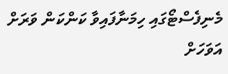މެނިފެސްޓޯގައި ހިމަނާފައިވާ ކަންކަން ވަރަށް އަވަހަށް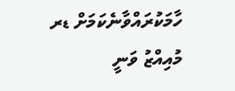ހާމަކުރައްވާނެކަމަށް ޑރ މުއިއްޒު ވަނީ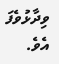ވިދާޅުވެފަ އެވެ.